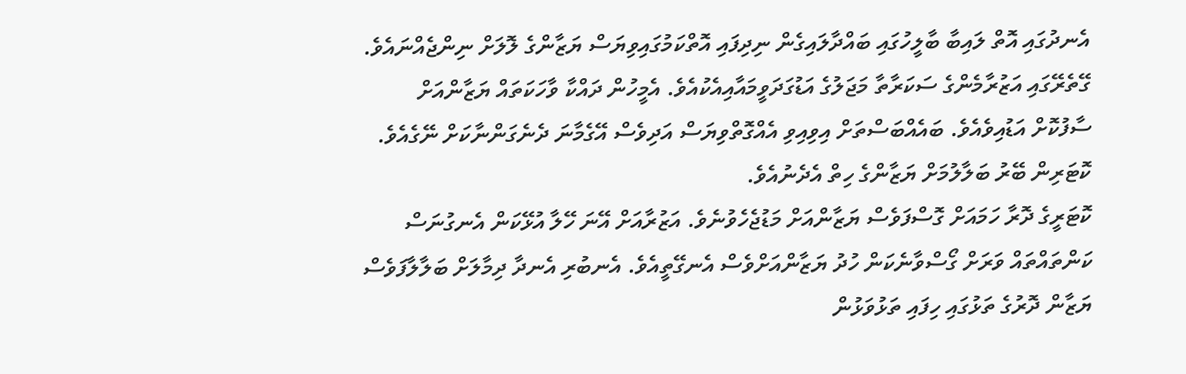އެނދުގައި އޮތް ލައިބާ ބާލީހުގައި ބައްދާލައިގެން ނިދިފައި އޮތްކަމުގައިވިޔަސް ޔަޒާންގެ ލޮލަށް ނިންޖެއްނައެވެ. ގޭތެރޭގައި އަޒުރާމެންގެ ސަކަރާތާ މަޖަލުގެ އަޑުގަދަވީމައާއިއެކުއެވެ. އެމީހުން ދައްކާ ވާހަކަތައް ޔަޒާންއަށް ސާފުކޮށް އަޑުއިވެއެވެ. ބައެއްބަސްތަށް އިވިއިވި އެއްގޮތްވިޔަސް އަދިވެސް އޭގެމާނަ ދެނެގަންނާކަށް ނޭގެއެވެ. ކޮޓަރިން ބޭރު ބަލާލުމަށް ޔަޒާންގެ ހިތް އެދެނުއެވެ.
ކޮޓަރީގެ ދޮރާ ހަމައަށް ގޮސްފަވެސް ޔަޒާންއަށް މަޑުޖެހެވުނެވެ. އަޒުރާއަށް އޭނަ ހޭލާ އުޅޭކަން އެނގުނަސް ކަންތައްތައް ވަރަށް ގޯސްވާނެކަން ހުދު ޔަޒާންއަށްވެސް އެނގޭތީއެވެ. އެނބުރި އެނދާ ދިމާލަށް ބަލާލާފަވެސް ޔަޒާން ދޮރުގެ ތަޅުގައި ހިފައި ތަޅުވަޅުން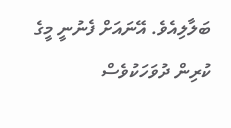ބަލާލިއެވެ. އޭނައަށް ފެނުނީ މީގެ ކުރިން ދުވަހަކުވެސް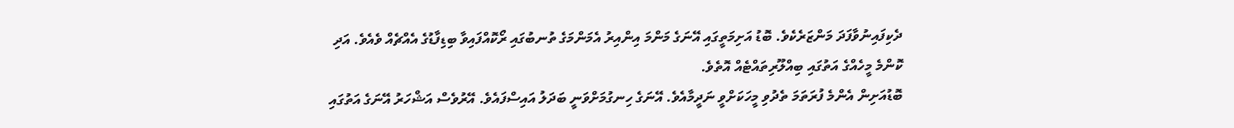ދެކިފައިނުވާފަދަ މަންޒަރެކެވެ. ބޮޑު އަށިމަތީގައި އޭނަގެ މަންމަ އިންއިރު އެމަންމަގެ ތުނބުގައި ރޯކޮއްފައިވާ ބިޑިފާޑުގެ އެއްޗެއް ވެއެވެ. އަދި ކޮންމެ މީހެއްގެ އަތުގައި ބިއްލޫރިތައްޓެއް އޮތެވެ.
ބޮޑުއަށިން އެންމެ ފުރަތަމަ ތެދުވި މީހަކަށްވީ ނަދީމާއެވެ. އޭނަގެ ހިނގުމަށްވަނީ ބަދަލު އައިސްފައެވެ. އޭރުވެސް އަޝްހަރު އޭނަގެ އަތުގައި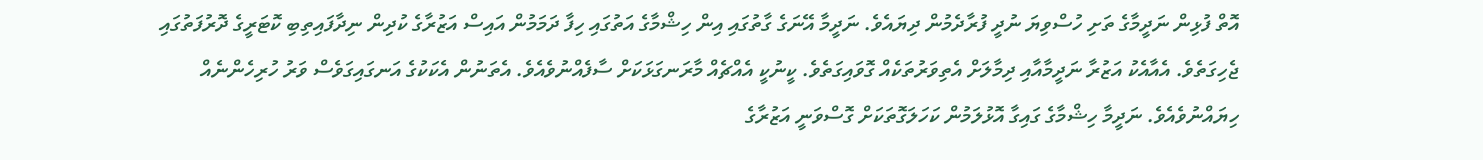އޮތް ފުޅިން ނަދީމާގެ ތަށި ހުސްވިޔަ ނުދީ ފުރާދެމުން ދިޔައެވެ. ނަދީމާ އޭނަގެ ގާތުގައި އިން ހިޝްމާގެ އަތުގައި ހިފާ ދަމަމުން އައިސް އަޒުރާގެ ކުދިން ނިދާފައިތިބި ކޮޓަރީގެ ދޮރުފަތުގައި ޖެހިގަތެވެ. އެއާއެކު އަޒުރާ ނަދީމާއާއި ދިމާލަށް އެތިވަރުތަކެއް ގޮވައިގަތެވެ. ކީނުކީ އެއްޗެއް މާރަނގަޅަކަށް ސާފެއްނުވެއެވެ. އެތަނުން އެކަކުގެ އަނގައިގަވެސް ވަރު ހުރިހެންނެއް ހިޔައްނުވެއެވެ. ނަދީމާ ހިޝްމާގެ ގައިގާ އޮޅުލަމުން ކަހަލަގޮތަކަށް ގޮސްވަނީ އަޒުރާގެ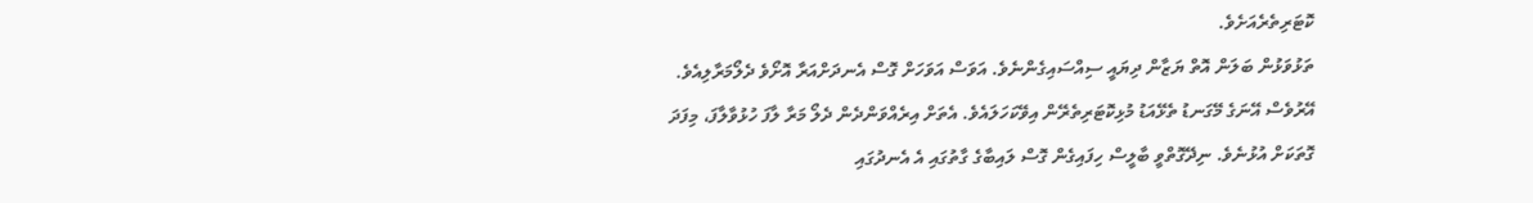ކޮޓަރިތެރެއަށެވެ.
ތަޅުވަޅުން ބަލަން އޮތް ޔަޒާން ދިޔައީ ސިއްސައިގެންނެވެ. އަވަސް އަވަހަށް ގޮސް އެނދަށްއަރާ އޮށޯވެ ދެލޯމަރާލިއެވެ. އޭރުވެސް އޭނަގެ މޭގަނޑު ތެޅޭއަޑު މުޅިކޮޓަރިތެރޭން އިވޭކަހަލައެވެ. އެތަށް އިރެއްވަންދެން ދެލޯ މަރާ ލާފަ ހުޅުވާލާފަ، މިފަދަ ގޮތަކަށް އުޅުނެވެ. ނިދޭގޮތްވީ ބާލީސް ހިފައިގެން ގޮސް ލައިބާގެ ގާތުގައި އެ އެނދުގައި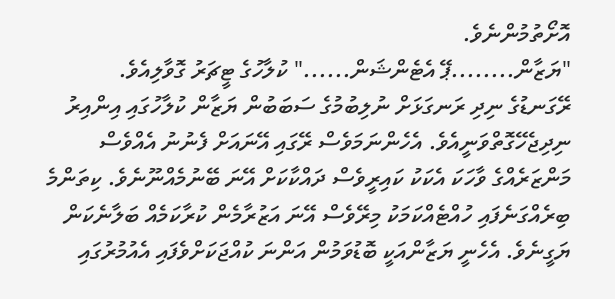އޮށޯތުމުންނެވެ.
"ޔަޒާން........ޕޭ އެޓެންޝަން......" ކުލާހުގެ ޓީޗަރު ގޮވާލިއެވެ.
ރޭގަނޑުގެ ނިދި ރަނގަޅަށް ނުލިބުމުގެ ސަބަބުން ޔަޒާން ކުލާހުގައި އިންއިރު ނިދިޖެހޭގޮތްވަނީއެވެ. އެހެންނަމަވެސް ރޭގައި އޭނައަށް ފެނުނު އެއްވެސް މަންޒަރެއްގެ ވާހަކަ އެކަކު ކައިރީވެސް ދައްކާކަށް އޭނަ ބޭނުމެއްނޫނެވެ. ކިތަންމެ ބިރެއްގަނެފައި ހުއްޓެއްކަމަކު މިރޭވެސް އޭނަ އަޒުރާމެން ކުރާކަމެއް ބަލާނެކަން ޔަގީނެވެ. އެހެނީ ޔަޒާންއަކީ ބޮޑުވަމުން އަންނަ ކުއްޖަކަށްވެފައި އެއުމުރުގައި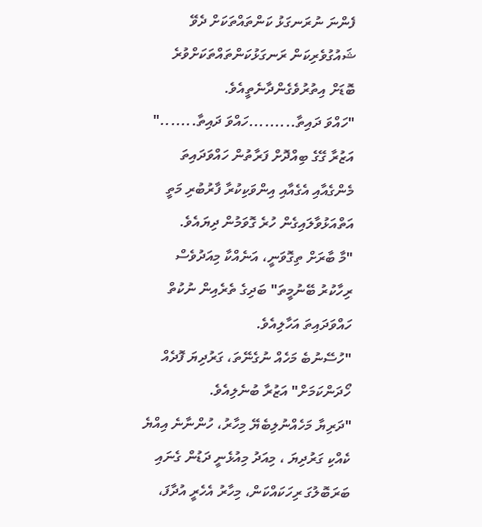ފެންނަ ނުރަނގަޅު ކަންތައްތަކަށް ދެވޭ ޝައުގުވެރިކަން ރަނގަޅުކަންތައްތަކަށްވުރެ ބޮޑަށް އިތުރުވެގެންދާނެތީއެވެ.
"ހައްވަ ދައިތާ.........ހައްވަ ދައިތާ......." އަޒުރާ ގޭގެ ބިއްދޮށް ފަރާތުން ހައްވަދައިތަ މެންގެއާއި އެގެއާއި އިންވަކިކުރާ ފާރުބުރި މަތީ އަތްއަޅުވާލައިގެން ހުރެ ގޮވަމުން ދިޔައެވެ.
"މާ ބާރަށް ތިގޮވަނީ، އަނެއްކާ މިއަދުވެސް ރިހާކުރު ބޭނުމީތަ" ބަދިގެ ތެރެއިން ނުކުތް ހައްވަދައިތަ އަހާލިއެވެ.
"ހުސޭނުބެ މަހެއް ނުގެނޭތަ، ގަރުދިޔަ ފޮދެއް ހޯދަންކަމަށް" އަޒުރާ ބުނެލިއެވެ.
"ދަރިޔާ މަހެއްނުލިބެޔޭ މިހާރު، ހުންނާނެ އިއްޔެ ކެއްކި ގަރުދިޔަ ، މިއަދު މިއުޅެނީ ދަޑުން ގެނައި ބަރަބޮލުގަ ރިހަކައްކަން، މިހާރު އެހެރީ އުދާފަ،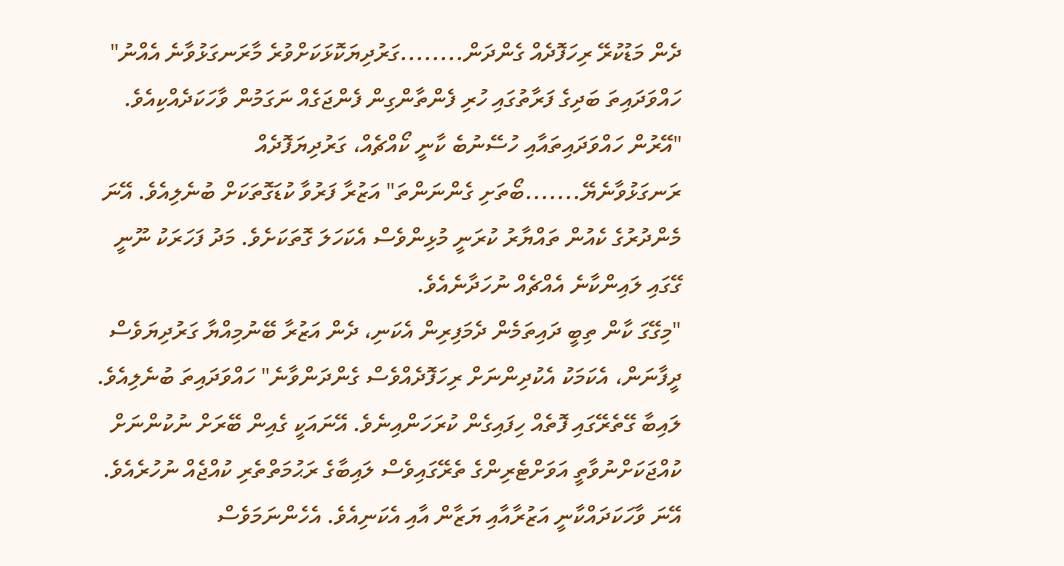ދެން މަޑުކުރޭ ރިހަފޮދެއް ގެންދަން........ގަރުދިޔަކޮޅަކަށްވުރެ މާރަނގަޅުވާނެ އެއްނު" ހައްވަދައިތަ ބަދިގެ ފަރާތުގައި ހުރި ފެންތާންގިން ފެންޖަގެއް ނަގަމުން ވާހަކަދެއްކިއެވެ.
"އޭރުން ހައްވަދައިތައާއި ހުސޭނުބެ ކާނީ ކޯއްޗެއް، ގަރުދިޔަފޮދެއް ރަނގަޅުވާނެޔޭ.......ބޯތަށި ގެންނަންތަ" އަޒުރާ ފަރުވާ ކުޑަގޮތަކަށް ބުނެލިއެވެ. އޭނަ މެންދުރުގެ ކެއުން ތައްޔާރު ކުރަނީ މުޅިންވެސް އެކަހަލަ ގޮތަކަށެވެ. މަދު ފަހަރަކު ނޫނީ ގޭގައި ލައިންކާނެ އެއްޗެއް ނުހަދާނެއެވެ.
"މިގޭގަ ކާން ތިބީ ދައިތަމެން ދެމަފިރިން އެކަނި، ދެން އަޒުރާ ބޭނުމިއްޔާ ގަރުދިޔަވެސް ދީފާނަން، އެކަމަކު އެކުދިންނަށް ރިހަފޮދެއްވެސް ގެންދަންވާނެ" ހައްވަދައިތަ ބުނެލިއެވެ.
ލައިބާ ގޭތެރޭގައި ފޮތެއް ހިފައިގެން ކުރަހަންއިނެވެ. އޭނައަކީ ގެއިން ބޭރަށް ނުކުންނަށް ކުއްޖަކަށްނުވާތީ އަވަށްޓެރިންގެ ތެރޭގައިވެސް ލައިބާގެ ރަޙުމަތްތެރި ކުއްޖެއް ނުހުރެއެވެ. އޭނަ ވާހަކަދައްކާނީ އަޒުރާއާއި ޔަޒާން އާއި އެކަނިއެވެ. އެހެންނަމަވެސް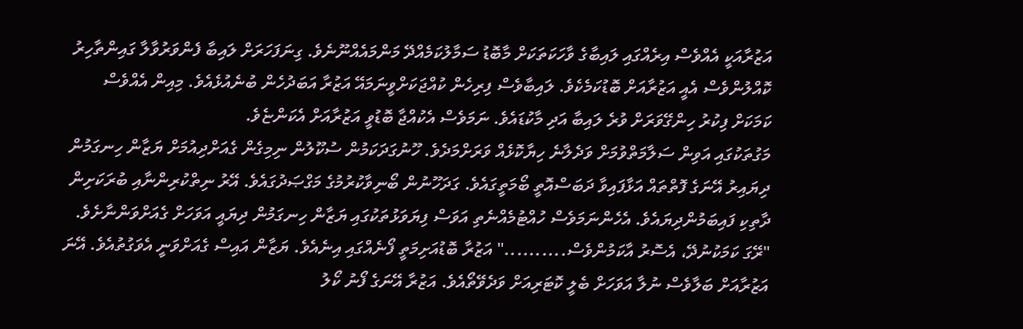އަޒުރާއަކީ އެއްވެސް އިރެއްގައި ލައިބާގެ ވާހަކަތަކަށް މާބޮޑު ސަމާލުކަމެއްދޭ މަންމައެއްނޫނެވެ. ގިނަފަހަރަށް ލައިބާ ފެންވަރުވާލާ ގައިންތާހިރު ކޮއްލުންވެސް އެއީ އަޒުރާއަށް ބޮޑުކަމެކެވެ. ލައިބާވެސް ފިރިހެން ކުއްޖަކަށްވީނަމައޭ އަޒުރާ އަބަދުހެން ބުނެއުޅެއެވެ. މިއިން އެއްވެސް ކަމަކަށް ފިކުރު ހިންގޭވަރަށް ވުރެ ލައިބާ އަދި މާކުޑައެވެ. ނަމަވެސް އެކުއްޖާ ބޮޑުވީ އަޒުރާއަށް އެކަންޏެވެ.
މަގުތަކުގައި އަވިން ސަލާމަތްވުމަށް ވަދެލާނެ ހިޔާކޮޅެއް ވަރަށްމަދެވެ. ހޫނުގަދަކަމުން ސުކޫލުން ނިމިގެން ގެއަށްދިއުމަށް ޔަޒާން ހިނގަމުން ދިޔައިރު އޭނަގެ ފޮތްތައް އަޅާފައިވާ ދަބަސްއޮތީ ބޯމަތީގައެވެ. ގަދަހޫނުން ބޯނިވާކުރުމުގެ މަގްޞަދުގައެވެ. އޭރު ނިތްކުރިންނާއި ބުރަކަށިން ދާތިކި ފައިބަމުންދިޔައެވެ. އެހެންނަމަވެސް ހުއްޓުމެއްނެތި އަވަސް ފިޔަވަޅުތަކުގައި ޔަޒާން ހިނގަމުން ދިޔައީ އަވަހަށް ގެއަށްވަންނާށެވެ.
"ރޭގަ ކަމަކުނުދޭ، އެސޮރު އާކަމުންވެސް.........." އަޒުރާ ބޮޑުއަށިމަތީ ފޯނެއްގައި އިނެއެވެ. ޔަޒާން އައިސް ގެއަށްވަނީ އެވަގުތުއެވެ. އޭނަ އަޒުރާއަށް ބަލާވެސް ނުލާ އަވަހަށް ބެލީ ކޮޓަރިއަށް ވަދެވޭތޯއެވެ. އަޒުރާ އޭނަގެ ފޯނު ކޯލު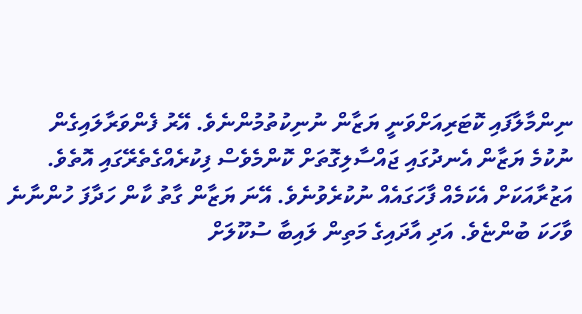ނިންމާލާފައި ކޮޓަރިއަށްވަނީ ޔަޒާން ނުނިކުތުމުންނެވެ. އޭރު ފެންވަރާލައިގެން ނުކުމެ ޔަޒާން އެނދުގައި ޖައްސާލިގޮތަށް ކޮންމެވެސް ފިކުރެއްގެތެރޭގައި އޮތެވެ. އަޒުރާއަކަށް އެކަމެއް ފާހަގައެއް ނުކުރެވުނެވެ. އޭނަ ޔަޒާން ގާތު ކާން ހަދާފަ ހުންނާނެ ވާހަކަ ބުންޏެވެ. އަދި އާދައިގެ މަތިން ލައިބާ ސުކޫލަށް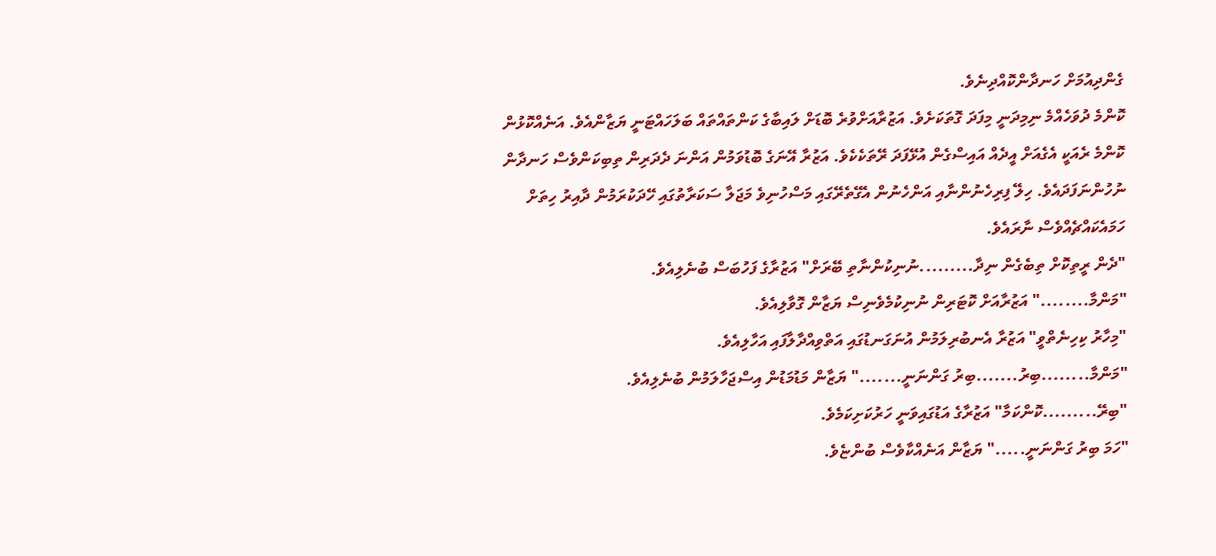ގެންދިއުމަށް ހަނދާންކޮއްދިނެވެ.
ކޮންމެ ދުވަހެއްމެ ނިމިދަނީ މިފަދަ ގޮތަކަށެވެ. އަޒުރާއަށްވުރެ ބޮޑަށް ލައިބާގެ ކަންތައްތައް ބަލަހައްޓަނީ ޔަޒާންއެވެ. އަނެއްކޮޅުން ކޮންމެ ރެއަކީ އެގެއަށް އީދެއް އައިސްގެން އުޅޭފަދަ ރޭތަކެކެވެ. އަޒުރާ އޭނަގެ ބޮޑުވަމުން އަންނަ ދެދަރިން ތިބިކަންވެސް ހަނދާން ނުހުންނަފަދައެވެ. ހިލޭ ފިރިހެނުންނާއި އަންހެނުން އެގޭތެރޭގައި މަސްހުނިވެ މަޖަލާ ސަކަރާތުގައި ހޭދަކުރަމުން ދާއިރު ހިތަށް ހަމައެކައްޗެއްވެސް ނާރައެވެ.
"ދެން ރީތިކޮށް ތިބެގެން ނިދާ.........ނުނިކުންނާތި ބޭރަށް" އަޒުރާގެ ފަހުބަސް ބުނެލިއެވެ.
"މަންމާ........" އަޒުރާއަށް ކޮޓަރިން ނުނިކުމެވެނިސް ޔަޒާން ގޮވާލިއެވެ.
"މިހާރު ކިހިނެތްވީ" އަޒުރާ އެނބުރިލަމުން އުނަގަނޑުގައި އަތްވިއްދާލާފައި އަހާލިއެވެ.
"މަންމާ........ބިރު.......ބިރު ގަންނަނީ......." ޔަޒާން މަޑުމަޑުން އިސްޖަހާލަމުން ބުނެލިއެވެ.
"ބިރޭ.........ކޮންކަމާ" އަޒުރާގެ އަޑުގައިވަނީ ހަރުކަށިކަމެވެ.
"ހަމަ ބިރު ގަންނަނީ....." ޔަޒާން އަނެއްކާވެސް ބުންޏެވެ.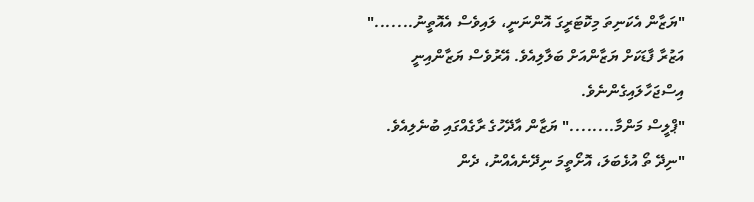"ޔަޒާން އެކަނިތަ މިކޮޓަރީގަ އޮންނަނީ، ލައިވެސް އެއޮތީނު......." އަޒުރާ ފާޑަކަށް ޔަޒާންއަށް ބަލާލިއެވެ. އޭރުވެސް ޔަޒާންއިނީ އިސްޖަހާލައިގެންނެވެ.
"ޕްލީސް މަންމާ........" ޔަޒާން އާދޭހުގެ ރާގެއްގައި ބުނެލިއެވެ.
"ނިދޭ ތޯ އުޅެބަލަ، އޮށޯތީމަ ނިދޭނެއެއްނު، ދެން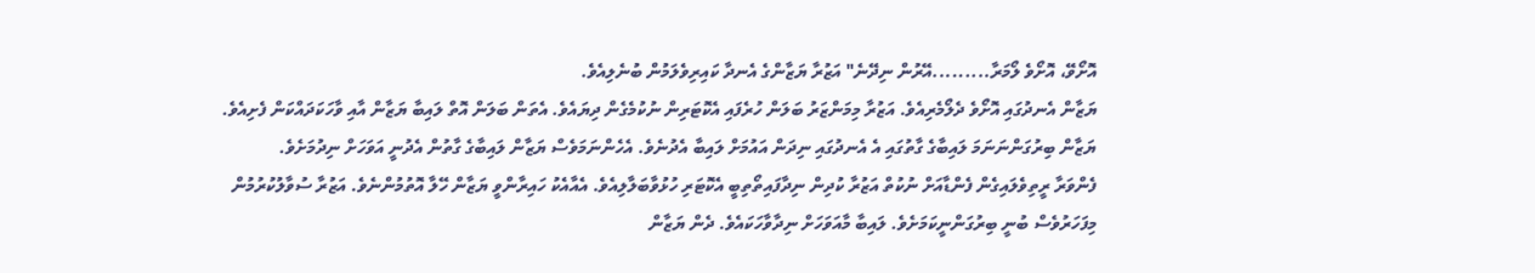އޮށޯވޭ، އޮށޯވެ ލޯމަރާ.........އޭރުން ނިދޭނެ" އަޒުރާ ޔަޒާންގެ އެނދާ ކައިރިވެލަމުން ބުނެލިއެވެ.
ޔަޒާން އެނދުގައި އޮށޯވެ ދެލޯމެރިއެވެ. އަޒުރާ މިމަންޒަރު ބަލަން ހުރެފައި އެކޮޓަރިން ނުކުމެގެން ދިޔައެވެ. އެތަން ބަލަން އޮތް ލައިބާ ޔަޒާން އާއި ވާހަކަދައްކަން ފެށިއެވެ. ޔަޒާން ބިރުގަންނަނަމަ ލައިބާގެ ގާތުގައި އެ އެނދުގައި ނިދަން އައުމަށް ލައިބާ އެދުނެވެ. އެހެންނަމަވެސް ޔަޒާން ލައިބާގެ ގާތުން އެދުނީ އަވަހަށް ނިދުމަށެވެ.
ފެންވަރާ ރީތިވެލައިގެން ފެންޑާއަށް ނުކުތް އަޒުރާ ކުދިން ނިދާފައިތޯތިބީ އެކޮޓަރި ހުޅުވާބަލާލިއެވެ. އެއާއެކު ހައިރާންވީ ޔަޒާން ހޭލާ އޮތުމުންނެވެ. އަޒުރާ ސުވާލުކުރުމުން މިފަހަރުވެސް ބުނީ ބިރުގަންނީކަމަށެވެ. ލައިބާ މާއަވަހަށް ނިދާވާހަކައެވެ. ދެން ޔަޒާން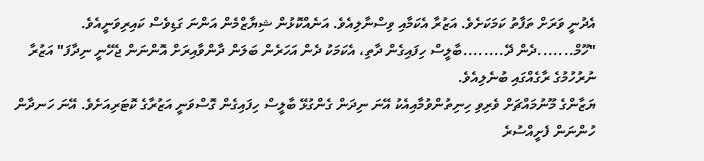އެދުނީ ވަރަށް ތަފާތު ކަމަކަށެވެ. އަޒުރާ އެކަމާއި ވިސްނާލިއެވެ. އަނެއްކޮޅުން ޝިޔާޒްމެން އަންނަ ގަޑިވެސް ކައިރިވަނީއެވެ.
"ހޫމް.......ދެން ދޭ........ބާލީސް ހިފައިގެން ދާތި، އެކަމަކު ދެން އަހަރެން ބަލަން ދާންވާއިރަށް އޮންނަން ޖެހޭނީ ނިދާފަ" އަޒުރާ ނުރުހުމުގެ ރާގެއްގައި ބުނެލިއެވެ.
ޔަޒާންގެ މޫނުމައްޗަށް ވެރިވި ހިނިތުންވުމާއިއެކު އޭނަ ނިދަން ގެންގުޅޭ ބާލީސް ހިފައިގެން ގޮސްވަނީ އަޒުރާގެ ކޮޓަރިއަށެވެ. އޭނަ ހަނދާން ހުންނަން ފެށީއްސުރެ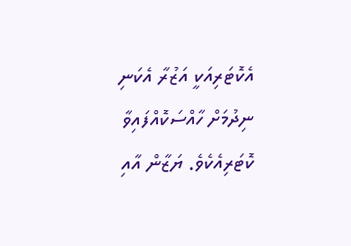އެކޮޓަރިއަކީ އަޒުރާ އެކަނި ނިދުމަށް ހާއްސަކޮއްފައިވާ ކޮޓަރިއެކެވެ. ޔަޒާން އާއި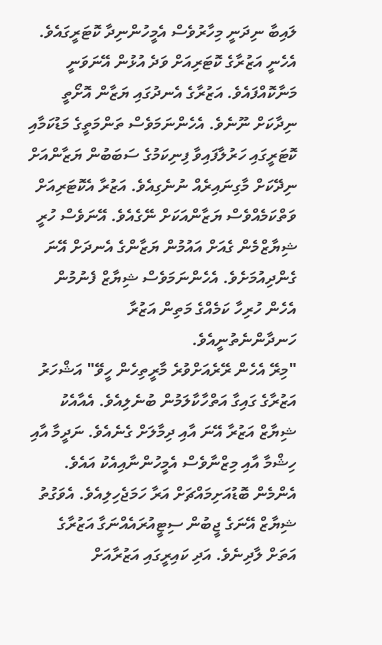ލައިބާ ނިދަނީ މިހާރުވެސް އެމީހުންނިދާ ކޮޓަރީގައެވެ. އެހެނީ އަޒުރާގެ ކޮޓަރިއަށް ވަދެ އުޅުން އޭނަވަނީ މަނާކޮއްފައެވެ. އަޒުރާގެ އެނދުގައި ޔަޒާން އޮށޯތީ ނިދާކަށް ނޫނެވެ. އެހެންނަމަވެސް ތަންމަތީގެ މަޑުކަމާއި ކޮޓަރީގައި ހަރުލާފައިވާ ފިނިކަމުގެ ސަބަބުން ޔަޒާންއަށް ނިދޭކަށް މާގިނައިރެއް ނުނެގިއެވެ. އަޒުރާ އެކޮޓަރިއަށް ވަތްކަމެއްވެސް ޔަޒާންއަކަށް ނޭގެއެވެ. އޭނަވެސް ހުރީ ޝިޔާޒްމެން ގެއަށް އައުމުން ޔަޒާންގެ އެނދަށް އޭނަ ގެންދިއުމަށެވެ. އެހެންނަމަވެސް ޝިޔާޒް ފެނުމުން އެހެން ހުރިހާ ކަމެއްގެ މަތިން އަޒުރާ ހަނދާންނެތުނީއެވެ.
"މިރޭ އެހެން ރޭރެއަށްވުރެ މާރީތިހެން ހީވޭ" އަޝްހަރު އަޒުރާގެ ގައިގާ އަތްހާކާލަމުން ބުނެލިއެވެ. އެއާއެކު ޝިޔާޒް އަޒުރާ އޭނަ އާއި ދިމާލަށް ގެނެއެވެ. ނަދީމާ އާއި ހިޝްމާ އާއި މިޒްނާވެސް އެމީހުންނާއިއެކު އައެވެ. އެންމެން ބޮޑުއަށިމައްޗަށް އަރާ ހަމަޖެހިލިއެވެ. އެވަގުތު ޝިޔާޒް އޭނަގެ ޖީބުން ސިޓީއުރައެއްނަގާ އަޒުރާގެ އަތަށް ލާދިނެވެ. އަދި ކައިރީގައި އަޒުރާއަށް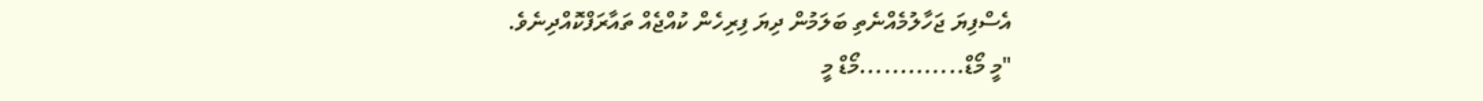އެސްފިޔަ ޖަހާލުމެއްނެތި ބަލަމުން ދިޔަ ފިރިހެން ކުއްޖެއް ތައާރަފްކޮއްދިނެވެ.
"މީ މޯޑް.............މޯޑް މީ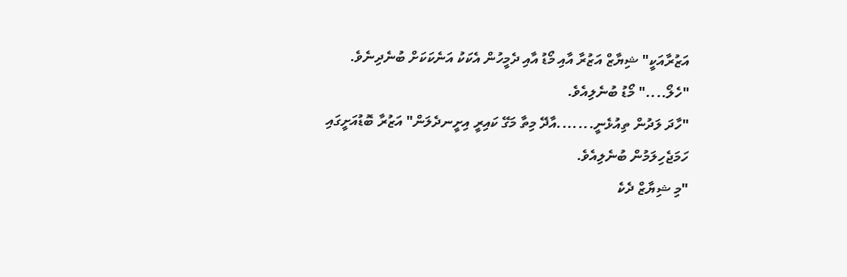އަޒުރާއަކީ" ޝިޔާޒް އަޒުރާ އާއި މޯޑު އާއި ދެމީހުން އެކަކު އަނެކަކަށް ބުނެދިނެވެ.
"ހެލޯ...." މޯޑު ބުނެލިއެވެ.
"ހާދަ ލަދުން ތިއުޅެނީ.......އާދޭ މިތާ މަގޭ ކައިރީ އިށީނދެލަން" އަޒުރާ ބޮޑުއަށީގައި ހަމަޖެހިލަމުން ބުނެލިއެވެ.
"މި ޝިޔާޒް ދެކެ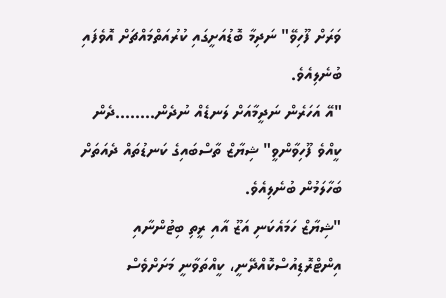ވަރަށް ފޫހިވޭ" ނަދިމާ ބޮޑުއަށީގައި ކުރުއަތްމައްޗަށް އޮވެފައި ބުނެލިއެވެ.
"އޭ އަހަރެން ނަދީމާއަށް ލަނޑެއް ނުދެން........ދެން ކީއްވެ ފޫހިވާންވީ" ޝިޔާޒް ތާސްބައިގެ ކަނޑުތައް ދެއަތަށް ބަހާލަމުން ބުނެލިއެވެ.
"ޝިޔާޒް ހަމައެކަނި އަޒޫ އާއި ރީތި ބިޓުންނާއި އިންޓްރޮޑިއުސްކޮއްދޭނީ، ކީއްތަވާނީ މަށަށްވެސް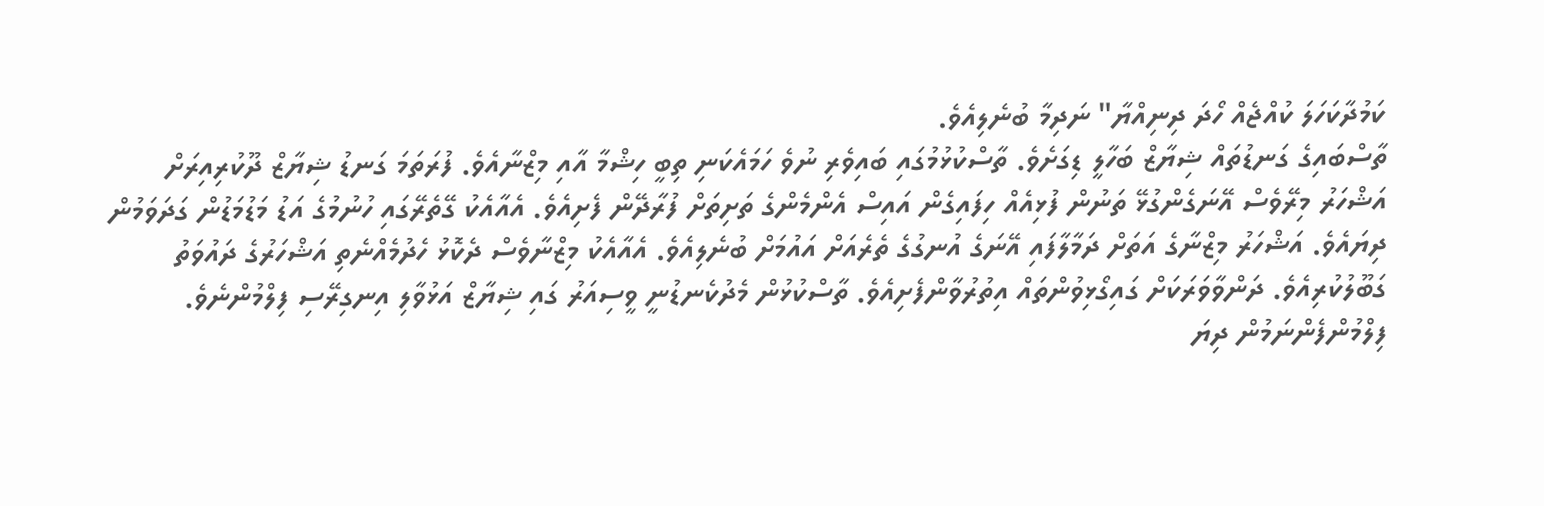ކަމުދާކަހަލަ ކުއްޖެއް ހޯދަ ދިނިއްޔާ" ނަދިމާ ބުނެލިއެވެ.
ތާސްބައިގެ ގަނޑުތައް ޝިޔާޒް ބަހާލީ ޑިގަށެވެ. ތާސްކުޅުމުގައި ބައިވެރި ނުވެ ހަމައެކަނި ތިބީ ހިޝްމާ އާއި މިޒްނާއެވެ. ފުރަތަމަ ގަނޑު ޝިޔާޒް ދޫކުރިއިރަށް އަޝްހަރު މިރޭވެސް އޭނަގެންގުޅޭ ތަނުން ފުޅިއެއް ހިފައިގެން އައިސް އެންމެންގެ ތަށިތަށް ފުރާދޭން ފެށިއެވެ. އެއާއެކު ގޭތެރޭގައި ހުނުމުގެ އަޑު މަޑުމަޑުން ގަދަވަމުން ދިޔައެވެ. އަޝްހަރު މިޒްނާގެ އަތަށް ދަމާލާފައި އޭނަގެ އުނގުގެ ތެރެއަށް އައުމަށް ބުނެލިއެވެ. އެއާއެކު މިޒްނާވެސް ދެކޮޅު ހެދުމެއްނެތި އަޝްހަރުގެ ދައުވަތު ގަބޫލުކުރިއެވެ. ދަންވާވަރަކަށް ގައިގޯޅިވުންތައް އިތުރުވާންފެށިއެވެ. ތާސްކުޅުން މެދުކެނޑުނީ ވީސިއަރު ގައި ޝިޔާޒް އަޅުވާލި އިނގިރޭސި ފިލްމުންނެވެ. ފިލްމުންފެންނަމުން ދިޔަ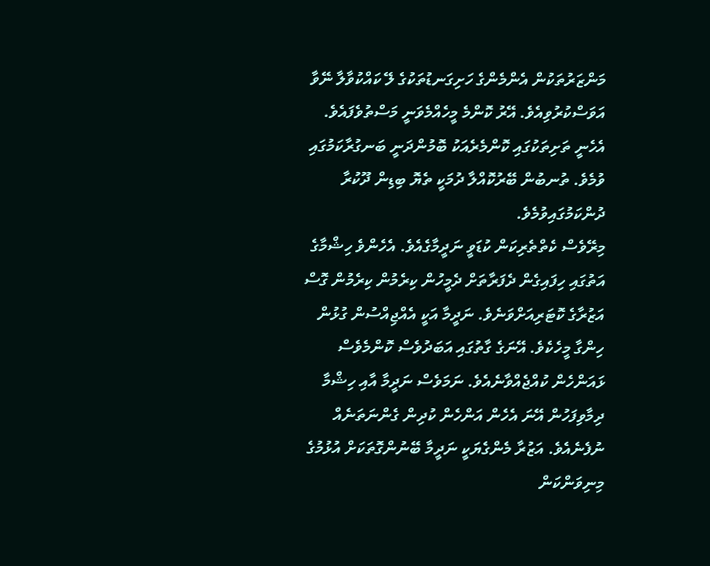މަންޒަރުތަކުން އެންމެންގެ ހަށިގަނޑުތަކުގެ ލޭ ކައްކުވާލާ ނޭވާ އަވަސްކުރުވިއެވެ. އޭރު ކޮންމެ މީހެއްމެވަނީ މަސްތުވެފައެވެ. އެހެނީ ތަށިތަކުގައި ކޮންމެރެއަކު ބޮމުންދަނީ ބަނގުރާކަމުގައި ވުމެވެ. ތުނބުން ބޭރުކޮއްލާ ދުމަކީ ތެޔޮ ބިޑިން ދޫކުރާ ދުންކަމުގައިވުމެވެ.
މިރޭވެސް ކެތްތެރިކަން ކުޑަވީ ނަދީމާގެއެވެ. އެހެންވެ ހިޝްމާގެ އަތުގައި ހިފައިގެން ދެފަރާތަށް ދެމީހުން ކިރެމުން ކިރެމުން ގޮސް އަޒުރާގެ ކޮޓަރިއަށްވަނެވެ. ނަދީމާ އަކީ އެއްޖިއްސުން ގުޅުން ހިންގާ މީހެކެވެ. އޭނަގެ ގާތުގައި އަބަދުވެސް ކޮންމެވެސް ޅައަންހެން ކުއްޖެއްވާނެއެވެ. ނަމަވެސް ނަދީމާ އާއި ހިޝްމާ ދިމާވިފަހުން އޭނަ އެހެން އަންހެން ކުދިން ގެންނަތަނެއް ނުފެނެއެވެ. އަޒުރާ މެންގެޔަކީ ނަދީމާ ބޭނުންގޮތަކަށް އުޅުމުގެ މިނިވަންކަން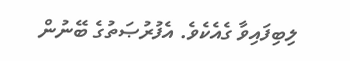ލިބިފައިވާ ގެއެކެވެ. އެފުރުޞަތުގެ ބޭނުން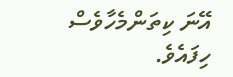އޭނަ ކިތަންމެހާވެސް ހިފައެވެ.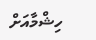ހިޝްމާއަށް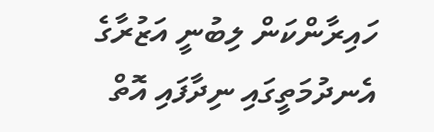ހައިރާންކަން ލިބުނީ އަޒުރާގެ އެނދުމަތީގައި ނިދާފައި އޮތް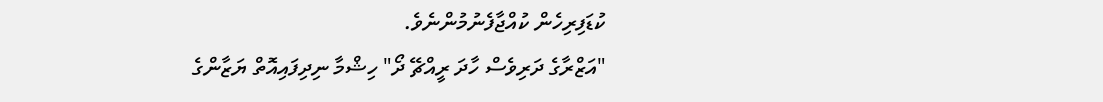ކުޑަފިރިހެން ކުއްޖާފެނުމުންނެވެ.
"އަޒްރާގެ ދަރިވެސް ހާދަ ރީއްޗޭ ދޯ" ހިޝްމާ ނިދިފައިއޮތް ޔަޒާންގެ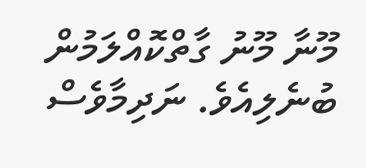މޫނާ މޫނު ގާތްކޮއްލަމުން ބުނެލިއެވެ. ނަދިމާވެސް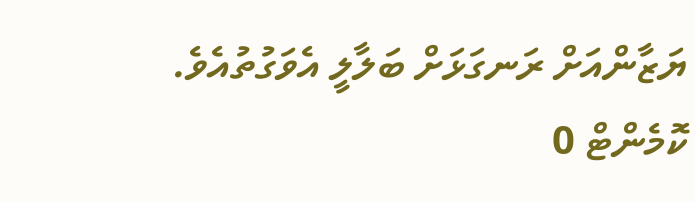ޔަޒާންއަށް ރަނގަޅަށް ބަލާލީ އެވަގުތުއެވެ.
ކޮމެންޓް 0